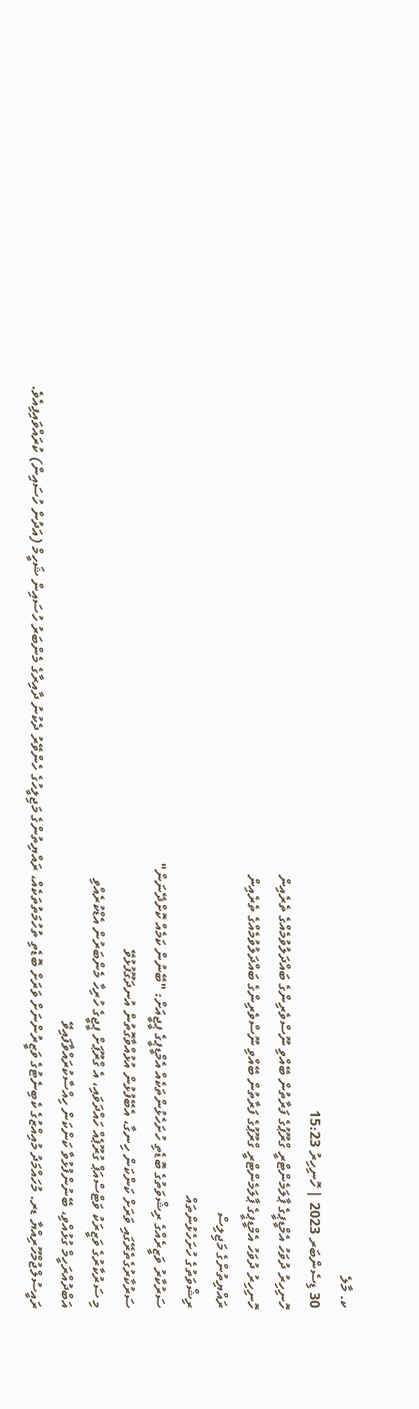ކ. މާލެ
30 ޑިސެންބަރ 2023 | ހޮނިހިރު 15:23
ހޮނިހިރު ދުވަހު އެމްޑީޕީގެ ޕާލަމެންޓްރީ ގްރޫޕުގެ ފަރާތުން ބޭއްވި ނޫސްވެރިންގެ ބައްދަލުވުމެއްގެ ތެރެއިން
ހޮނިހިރު ދުވަހު އެމްޑީޕީގެ ޕާލަމެންޓްރީ ގްރޫޕުގެ ފަރާތުން ބޭއްވި ނޫސްވެރިންގެ ބައްދަލުވުމެއްގެ ތެރެއިން
ރައްޔިތުންގެ މަޖިލިސް
ރިޝްވަތުގެ ހުށަހެޅުންތައް
ސަރުކާރު ވަޒީރެއްގެ ރިޝްވަތުގެ ބޮޑެތި ހުށަހެޅުންތަކެއް އެމްޑީޕީގެ ޕީޖީއަށް: "ބޭނުން ކަމެއް ކޮށްދޭނަން"
ސަރުކާރުގެތެރޭގައި ވަރަށް ކަންކަން ހިނގާ، އެބޭފުޅުން އުޅުއްވާގޮތުން އުނދަގޫފުޅުވޭ
މި ސަރުކާރުގެ ވަޒީރަކު ވަޓްސްއަޕް ގުރޫޕެއް ހައްދަވައި، އެ ގްރޫޕަށް ޕީޖީގެ ހުރިހާ މެންބަރުން އެޑްކުރެއްވި
އަބްދުއްރަހީމް ގުޅުއްވި، ބޭނުންފުޅުވާ ކަންކަން ހިއްސާކުރައްވާފައިވޭ
ރައީސުލްޖުމްހޫރިއްޔާ ޑރ. މުހައްމަދު މުއިއްޒުގެ ކެބިނެޓުގެ ވަޒީރުންނަށް ވަރަށް ބޮޑެތި ތުހުމަތުތަކެއް، ރައްޔިތުންގެ މަޖިލީހުގެ ހެންވޭރު ދެކުނު ދާއިރާގެ މެންބަރު ހުސައިން ޝަހީމް (އަދުން ހުސައިން) ކުރައްވައިފިއެވެ.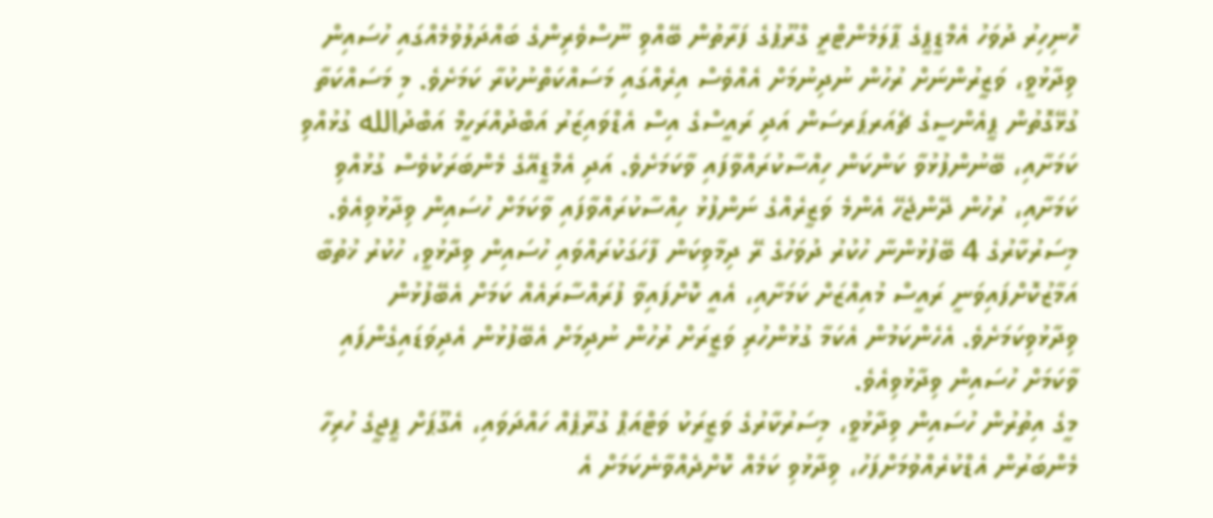ހޮނިހިރު ދުވަހު އެމްޑީޕީގެ ޕާލަމެންޓްރީ ގްރޫޕުގެ ފަރާތުން ބޭއްވި ނޫސްވެރިންގެ ބައްދަލުވުމެއްގައި ހުސައިން ވިދާޅުވީ، ވަޒީރުންނަށް ރުހުން ނުދިނުމަށް އެއްވެސް އިރެއްގައި މަސައްކަތްނުކުރާ ކަމަށެވެ. މި މަސައްކަތާ ގުޅޭގޮތުން ޕީއެންސީގެ ޗެއަރޕަރސަން އަދި ރައީސްގެ އިސް އެޑްވައިޒަރު އަބްދުއްރަހީމް އަބްދުالله ގުޅުއްވި ކަމަށާއި، ބޭނުންފުޅުވާ ކަންކަން ހިއްސާކުރައްވާފައި ވާކަމަށެވެ. އަދި އެމްޑީއޭގެ މެންބަރަކުވެސް ގުޅުއްވި ކަމަށާއި، ރުހުން ދޭންޖެހޭ އެންމެ ވަޒީރެއްގެ ނަންފުޅު ހިއްސާކުރައްވާފައި ވާކަމަށް ހުސައިން ވިދާޅުވިއެވެ.
މިސަރުކާރުގެ 4 ބޭފުޅުންނާ ހުކުރު ދުވަހުގެ ރޭ ދިމާވިކަން ފާހަގަކުރައްވައި ހުސައިން ވިދާޅުވީ، ހުކުރު ޚުތުބާ އަމާޒުކޮށްފައިވަނީ ރައީސް މުއިއްޒަށް ކަމަށާއި، އެއީ ކޮށްފައިވާ ފުރައްސާރައެއް ކަމަށް އެބޭފުޅުން ވިދާޅުވިކަމަށެވެ. އެހެންކަމުން އެކަމާ ގުޅުންހުރި ވަޒީރަށް ރުހުން ނުދިމަށް އެބޭފުޅުން އެދިވަޑައިގެންފައި ވާކަމަށް ހުސައިން ވިދާޅުވިއެވެ.
މީގެ އިތުރުން ހުސައިން ވިދާޅުވީ، މިސަރުކާރުގެ ވަޒީރަކު ވަޓްއަޕް ގުރޫޕެއް ހައްދަވައި، އެގޫޕަށް ޕީޖީގެ ހުރިހާ މެންބަރުން އެޑްކުރެއްވުމަށްފަހު، ވިދާޅުވި ކަމެއް ކޮށްދެއްވާނެކަމަށް އެ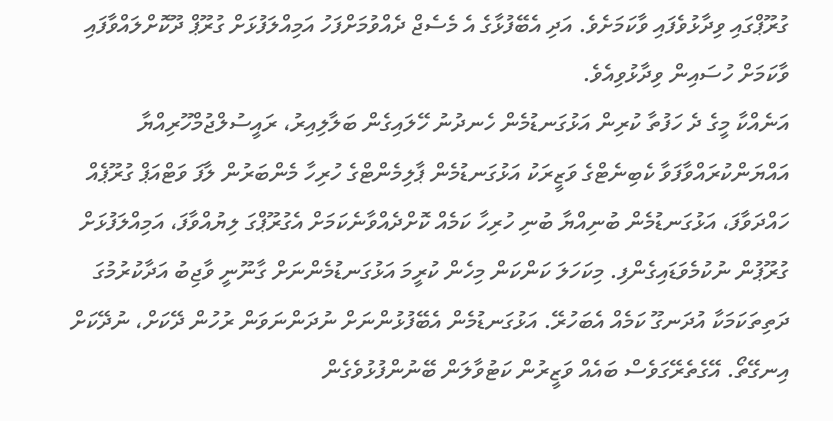ގުރޫޕްގައި ވިދާޅުވެފައި ވާކަމަށެވެ. އަދި އެބޭފުޅާގެ އެ މެސެޖް ދެއްވުމަށްފަހު އަމިއްލަފުޅަށް ގުރޫޕް ދޫކޮށްލައްވާފައި ވާކަމަށް ހުސައިން ވިދާޅުވިއެވެ.
އަނެއްކާ މީގެ ދެ ހަފުތާ ކުރިން އަޅުގަނޑުމެން ހެނދުނު ހޭލައިގެން ބަލާލިއިރު، ރައީސުލްޖުމްހޫރިއްޔާ އައްޔަންކުރައްވާފަވާ ކެބިނެޓްގެ ވަޒީރަކު އަޅުގަނޑުމެން ޕާލިމެންޓްގެ ހުރިހާ މެންބަރުން ލާފަ ވަޓްއަޕް ގުރޫޕެއް ހައްދަވާފަ، އަޅުގަނޑުމެން ބުނިއްޔާ ބުނި ހުރިހާ ކަމެއް ކޮށްދެއްވާނެކަމަށް އެގުރޫޕްގަ ލިޔުއްވާފަ، އަމިއްލަފުޅަށް ގުރޫޕުން ނުކުމެވަޑައިގެންފި. މިކަހަލަ ކަންކަން މިހެން ކުރީމަ އަޅުގަނޑުމެންނަށް ގާނޫނީ ވާޖިބު އަދާކުރުމުގަ ދަތިތަކަމަކާ އުދަނގޫ ކަމެއް އެބަހުރޭ. އަޅުގަނޑުމެން އެބޭފުޅުންނަށް ނުދަންނަވަން ރުހުން ދޭކަށް، ނުދޭކަށް އިނގޭތޯ. އޭގެތެރޭގަވެސް ބައެއް ވަޒީރުން ކަޓުވާލަން ބޭނުންފުޅުވެގެން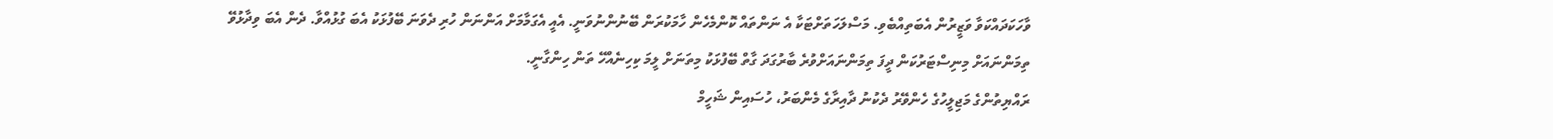ވާހަކަދައްކަވާ ވަޒީރުން އެބަތިއްބެވި. މަސްލަހަތަށްޓަކާ އެ ނަންތައް ކޮންމެހެން ހާމަކުރަން ބޭނުންނުވަނީ. އެއީ އެގަމާމަށް އަންނަން ހުރި ދެވަނަ ބޭފުޅަކު އެބަ ގުޅުއްވާ. ދެން އެބަ ވިދާޅުވޭ ތިމަންނައަށް މިނިސްޓަރުކަން ދީފަ ތިމަންނައަށްވުރެ ބާރުގަދަ ގާތް ބޭފުޅަކު މިތަނަށް ލީމަ ކިހިނެއްހޭ ތަން ހިންގާނީ.
ރައްޔިތުންގެ މަޖިލީހުގެ ހެންވޭރު ދެކުނު ދާއިރާގެ މެންބަރު، ހުސައިން ޝަހީމް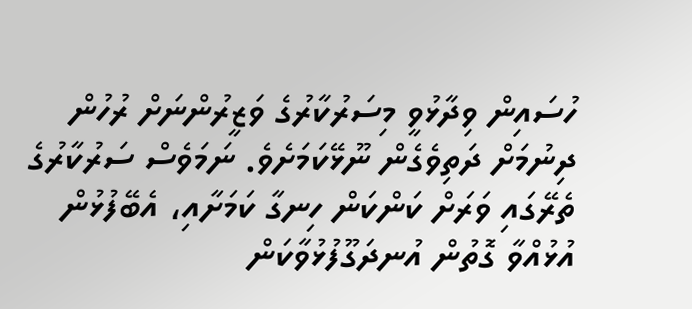ހުސައިން ވިދާޅުވީ މިސަރުކާރުގެ ވަޒީރުންނަށް ރުހުން ދިނުމަށް ދަތިވެގެން ނޫޅޭކަމަށެވެ. ނަމަވެސް ސަރުކާރުގެ ތެރޭގައި ވަރަށް ކަންކަން ހިނގާ ކަމަށާއި، އެބޭފުޅުން އުޅުއްވާ ގޮތުން އުނދަގޫފުޅުވާކަން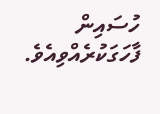ހުސައިން ފާހަގަކުރެއްވިއެވެ.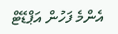އެންމެ ފަހުން އަޕްޑޭޓް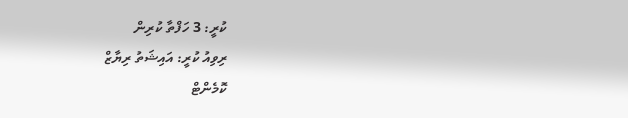ކުރީ: 3 ހަފްތާ ކުރިން
ރިވިއު ކުރީ: އައިޝަތު ރިޔާޒް
ކޮމެންޓް